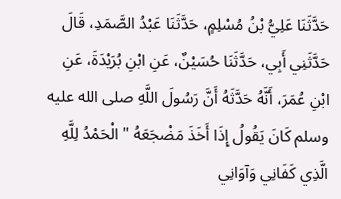حَدَّثَنَا عَلِيُّ بْنُ مُسْلِمٍ، حَدَّثَنَا عَبْدُ الصَّمَدِ، قَالَ حَدَّثَنِي أَبِي، حَدَّثَنَا حُسَيْنٌ، عَنِ ابْنِ بُرَيْدَةَ، عَنِ ابْنِ عُمَرَ، أَنَّهُ حَدَّثَهُ أَنَّ رَسُولَ اللَّهِ صلى الله عليه وسلم كَانَ يَقُولُ إِذَا أَخَذَ مَضْجَعَهُ " الْحَمْدُ لِلَّهِ الَّذِي كَفَانِي وَآوَانِي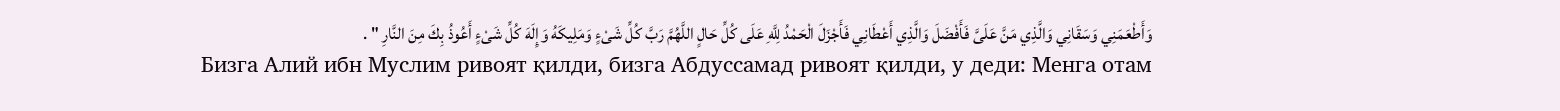وَأَطْعَمَنِي وَسَقَانِي وَالَّذِي مَنَّ عَلَىَّ فَأَفْضَلَ وَالَّذِي أَعْطَانِي فَأَجْزَلَ الْحَمْدُ لِلَّهِ عَلَى كُلِّ حَالٍ اللَّهُمَّ رَبَّ كُلِّ شَىْءٍ وَمَلِيكَهُ وَإِلَهَ كُلِّ شَىْءٍ أَعُوذُ بِكَ مِنَ النَّارِ " .
Бизга Алий ибн Муслим ривоят қилди, бизга Абдуссамад ривоят қилди, у деди: Менга отам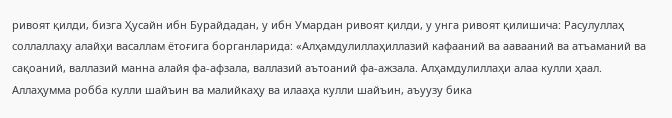ривоят қилди, бизга Ҳусайн ибн Бурайдадан, у ибн Умардан ривоят қилди, у унга ривоят қилишича: Расулуллаҳ соллаллаҳу алайҳи васаллам ётоғига борганларида: «Алҳамдулиллаҳиллазий кафааний ва аавааний ва атъаманий ва сақоаний, валлазий манна алайя фа-афзала, валлазий аътоаний фа-ажзала. Алҳамдулиллаҳи алаа кулли ҳаал. Аллаҳумма робба кулли шайъин ва малийкаҳу ва илааҳа кулли шайъин, аъуузу бика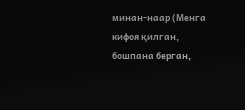минан-наар (Менга кифоя қилган, бошпана берган,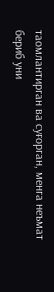таомлантирган ва суғорган, менга неъмат бериб уни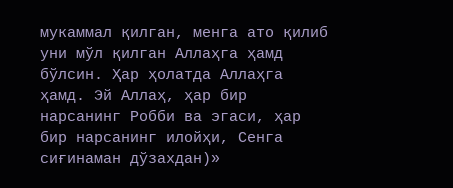мукаммал қилган, менга ато қилиб уни мўл қилган Аллаҳга ҳамд бўлсин. Ҳар ҳолатда Аллаҳга ҳамд. Эй Аллаҳ, ҳар бир нарсанинг Робби ва эгаси, ҳар бир нарсанинг илойҳи, Сенга сиғинаман дўзахдан)»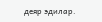деяр эдилар.